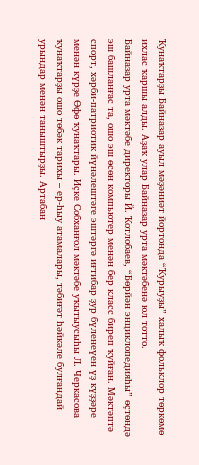Ҡунаҡтарҙы Байназар ауыл мәҙәниәт йортонда “Ҡурыуҙы” халыҡ фольклор төркөмө ихлас ҡаршы алды. Аҙаҡ улар Байназар урта мәктәбенә юл тотто.
Байназар урта мәктәбе директоры Й. Ҡотлобаев, “Бөрйән энциклопедияһы” өҫтөндә эш башланғас та, ошо эш өсөн компьютер менән бер класс биреп ҡуйған. Мәктәптә спорт, хәрби-патриотик йүнәлештәге эштәргә иғтибар ҙур бүленеүен үҙ күҙҙәре менән күрҙе Өфө ҡунаҡтары. Иҫке Собханғол мәктәбе уҡытыусыһы Л. Черкасова ҡунаҡтарҙы ошо төбәк тарихы – ер-һыу атамалары, тәбиғәт һәйкәле булғандай урындар менән таныштырҙы. Артабан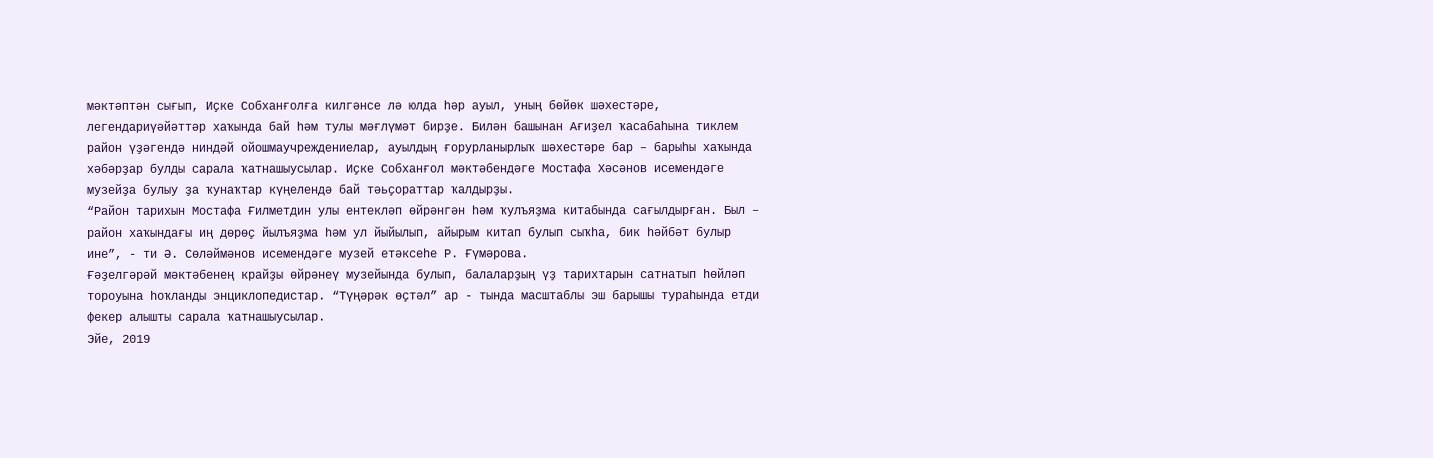мәктәптән сығып, Иҫке Собханғолға килгәнсе лә юлда һәр ауыл, уның бөйөк шәхестәре, легендариүәйәттәр хаҡында бай һәм тулы мәғлүмәт бирҙе. Билән башынан Ағиҙел ҡасабаһына тиклем район үҙәгендә ниндәй ойошмаучреждениелар, ауылдың ғорурланырлыҡ шәхестәре бар – барыһы хаҡында хәбәрҙар булды сарала ҡатнашыусылар. Иҫке Собханғол мәктәбендәге Мостафа Хәсәнов исемендәге музейҙа булыу ҙа ҡунаҡтар күңелендә бай тәьҫораттар ҡалдырҙы.
“Район тарихын Мостафа Ғилметдин улы ентекләп өйрәнгән һәм ҡулъяҙма китабында сағылдырған. Был – район хаҡындағы иң дөрөҫ йылъяҙма һәм ул йыйылып, айырым китап булып сыҡһа, бик һәйбәт булыр ине”, - ти Ә. Сөләймәнов исемендәге музей етәксеһе Р. Ғүмәрова.
Ғәҙелгәрәй мәктәбенең крайҙы өйрәнеү музейында булып, балаларҙың үҙ тарихтарын сатнатып һөйләп тороуына һоҡланды энциклопедистар. “Түңәрәк өҫтәл” ар - тында масштаблы эш барышы тураһында етди фекер алышты сарала ҡатнашыусылар.
Эйе, 2019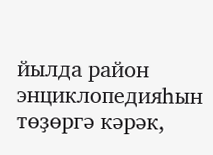йылда район энциклопедияһын төҙөргә кәрәк,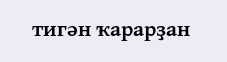тигән ҡарарҙан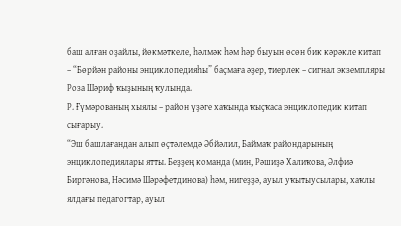баш алған оҙайлы, йөкмәткеле, һәлмәк һәм һәр быуын өсөн бик кәрәкле китап – “Бөрйән районы энциклопедияһы” баҫмаға әҙер, тиерлек – сигнал экземпляры Роза Шәриф ҡыҙының ҡулында.
Р. Ғүмәрованың хыялы – район үҙәге хаҡында ҡыҫҡаса энциклопедик китап сығарыу.
“Эш башлағандан алып өҫтәлемдә Әбйәлил, Баймаҡ райондарының энциклопедиялары ятты. Беҙҙең команда (мин, Рәшиҙә Халиҡова, Әлфиә Биргәнова, Нәсимә Шәрәфетдинова) һәм, нигеҙҙә, ауыл уҡытыусылары, хаҡлы ялдағы педагогтар, ауыл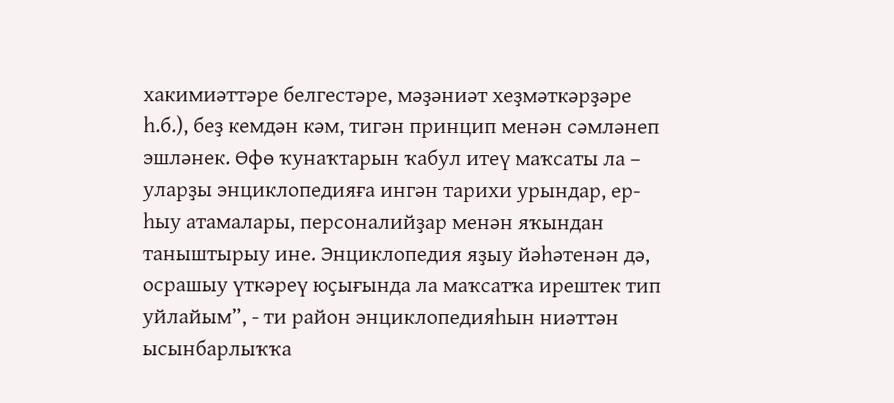хакимиәттәре белгестәре, мәҙәниәт хеҙмәткәрҙәре һ.б.), беҙ кемдән кәм, тигән принцип менән сәмләнеп эшләнек. Өфө ҡунаҡтарын ҡабул итеү маҡсаты ла – уларҙы энциклопедияға ингән тарихи урындар, ер-һыу атамалары, персоналийҙар менән яҡындан таныштырыу ине. Энциклопедия яҙыу йәһәтенән дә, осрашыу үткәреү юҫығында ла маҡсатҡа ирештек тип уйлайым”, - ти район энциклопедияһын ниәттән ысынбарлыҡҡа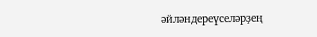әйләндереүселәрҙең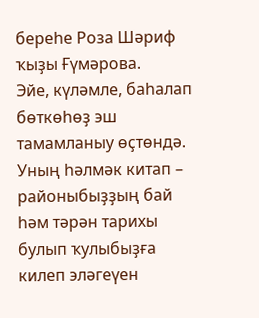береһе Роза Шәриф ҡыҙы Ғүмәрова.
Эйе, күләмле, баһалап бөткөһөҙ эш тамамланыу өҫтөндә. Уның һәлмәк китап – районыбыҙҙың бай һәм тәрән тарихы булып ҡулыбыҙға килеп эләгеүен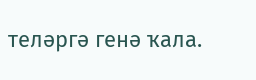теләргә генә ҡала.